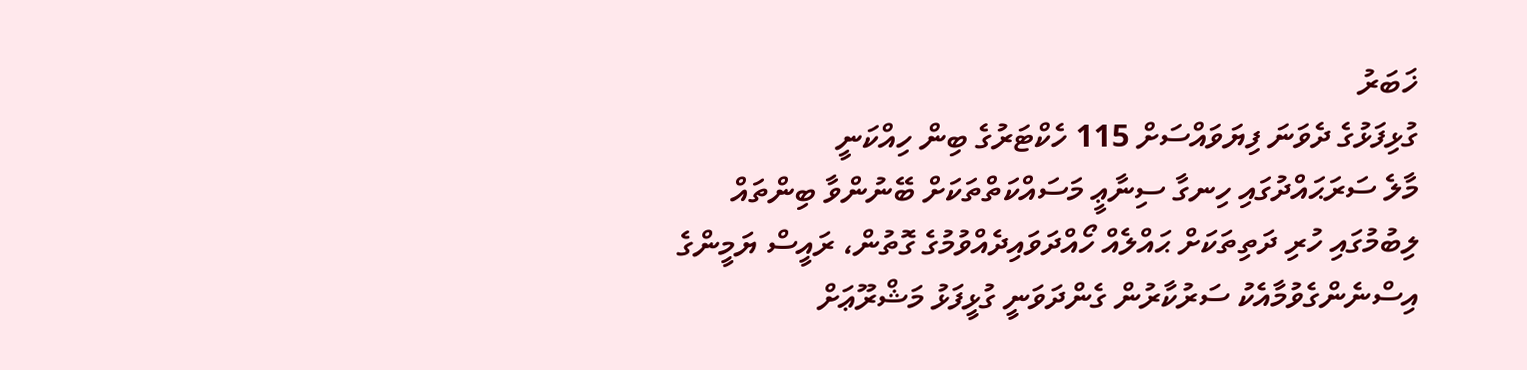ޚަބަރު
ގުޅިފަޅުގެ ދެވަނަ ފިޔަވައްސަށް 115 ހެކްޓަރުގެ ބިން ހިއްކަނީ
މާލެ ސަރަޙައްދުގައި ހިނގާ ސިނާޢީ މަސައްކަތްތަކަށް ބޭނުންވާ ބިންތައް ލިބުމުގައި ހުރި ދަތިތަކަށް ޙައްލެއް ހޯއްދަވައިދެއްވުމުގެ ގޮތުން، ރައީސް ޔަމީންގެ އިސްނެންގެވުމާއެކު ސަރުކާރުން ގެންދަވަނީ ގުޅީފަޅު މަޝްރޫޢަށް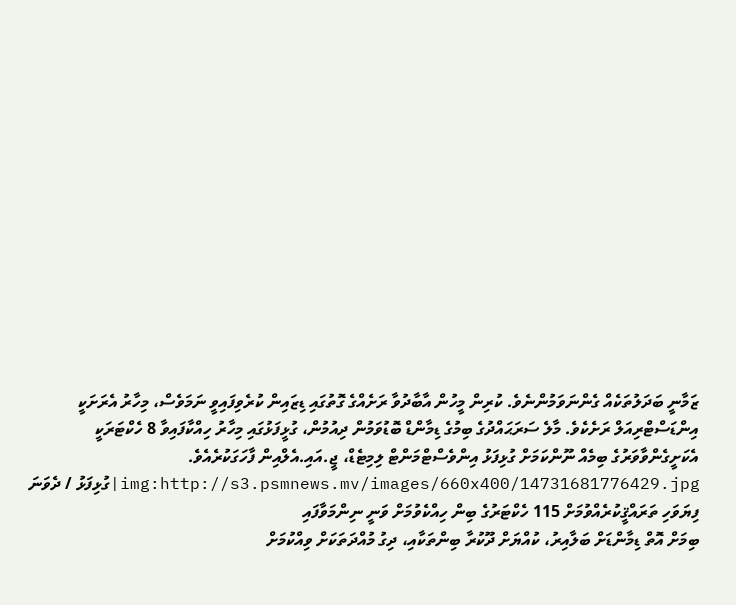ޒަމާނީ ބަދަލުތަކެއް ގެންނަވަމުންނެވެ. ކުރިން މީހުން އާބާދުވާ ރަށެއްގެ ގޮތުގައި ޑިޒައިން ކުރެވިފައިވީ ނަމަވެސް، މިހާރު އެރަށަކީ އިންޑަސްޓްރިއަލް ރަށެކެވެ. މާލެ ސަރަޙައްދުގެ ބިމުގެ ޑިމާންޑް ބޮޑުވަމުން ދިއުމުން، ގުޅީފަޅުގައި މިހާރު ހިއްކާފައިވާ 8 ހެކްޓަރަކީ އެކަށީގެންވާވަރުގެ ބިމެއް ނޫންކަމަށް ގުޅިފަޅު އިންވެސްޓްމަންޓް ލިމިޓެޑް، ޖީ.އައި.އެލްއިން ފާހަގަކުރެއެވެ.
img:http://s3.psmnews.mv/images/660x400/14731681776429.jpg|ގުޅިފަޅު / ދެވަނަ ފިޔަވަހި ތަރައްޤީކުރެއްވުމަށް 115 ހެކްޓަރުގެ ބިން ހިއްކެވުމަށް ވަނީ ނިންމަވާފައި
ބިމަށް އޮތް ޑިމާންޑަށް ބަލާއިރު، ކުއްޔަށް ދޫކުރާ ބިންތަކާއި، ދިގު މުއްދަތަކަށް ވިއްކުމަށް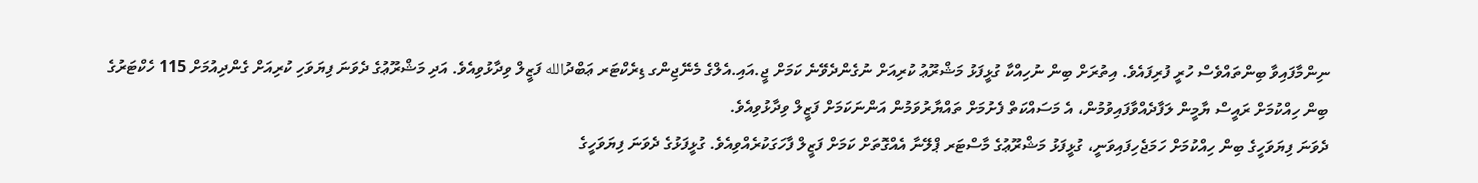ނިންމާފައިވާ ބިންތައްވެސް ހުރީ ފުރިފައެވެ. އިތުރަށް ބިން ނުހިއްކާ ގުޅީފަޅު މަޝްރޫޢު ކުރިއަށް ނުގެންދެވޭނެ ކަމަށް ޖީ.އައި.އެލްގެ މެނޭޖިންގ ޑިރެކްޓަރ ޢަބްދުالله ފަޒީލް ވިދާޅުވިއެވެ. އަދި މަޝްރޫޢުގެ ދެވަނަ ފިޔަވަހި ކުރިއަށް ގެންދިއުމަށް 115 ހެކްޓަރުގެ ބިން ހިއްކުމަށް ރައީސް ޔާމީން ލަފާދެއްވާފައިވުމުން، އެ މަސައްކަތް ފެށުމަށް ތައްޔާރުވަމުން އަންނަކަމަށް ފަޒީލް ވިދާޅުވިއެވެ.
ދެވަނަ ފިޔަވަހީގެ ބިން ހިއްކުމަށް ހަމަޖެހިފައިވަނީ، ގުޅީފަޅު މަޝްރޫޢުގެ މާސްޓަރ ޕްލޭނާ އެއްގޮތަށް ކަމަށް ފަޒީލް ފާހަގަކުރެއްވިއެވެ. ގުޅީފަޅުގެ ދެވަނަ ފިޔަވަހީގެ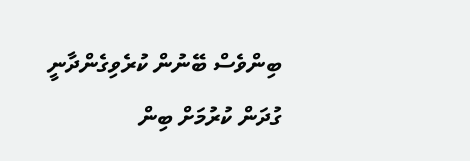ބިންވެސް ބޭނުން ކުރެވިގެންދާނީ ގުދަން ކުރުމަށް ބިން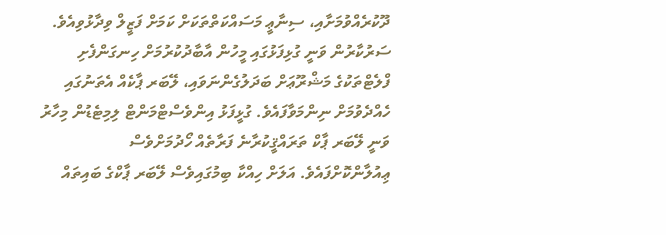ދޫކުރެއްވުމަށާއި، ސިނާޢީ މަސައްކަތްތަކަށް ކަމަށް ފަޒީލް ވިދާޅުވިއެވެ.
ސަރުކާރުން ވަނީ ގުޅިފަޅުގައި މީހުން އާބާދުކުރުމަށް ހިނގަންފެށި ފްލެޓްތަކުގެ މަޝްރޫޢަށް ބަދަލުގެންނަވައި، ލޭބަރ ޕާކެއް އެތަނުގައި ހެއްދެވުމަށް ނިންމަވާފައެވެ. ގުޅީފަޅު އިންވެސްޓްމަންޓް ލިމިޓެޑުން މިހާރު ވަނީ ލޭބަރ ޕާކް ތަރައްޤީކުރާނެ ފަރާތެއް ހޯދުމަށްވެސް ޢިއުލާންކޮށްފައެވެ. އަލަށް ހިއްކާ ބިމުގައިވެސް ލޭބަރ ޕާކްގެ ބައިތައް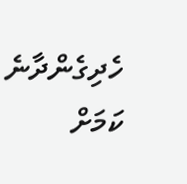ހެދިގެންދާނެ ކަމަށް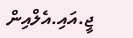ޖީ.އައި.އެލްއިން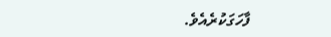ފާހަގަކުރެއެވެ.